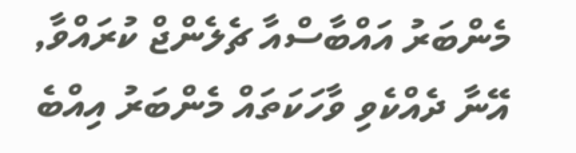މެންބަރު އައްބާސްއާ ޗެލެންޖް ކުރައްވާ, އޭނާ ދެއްކެވި ވާހަކަތައް މެންބަރު އިއްބެ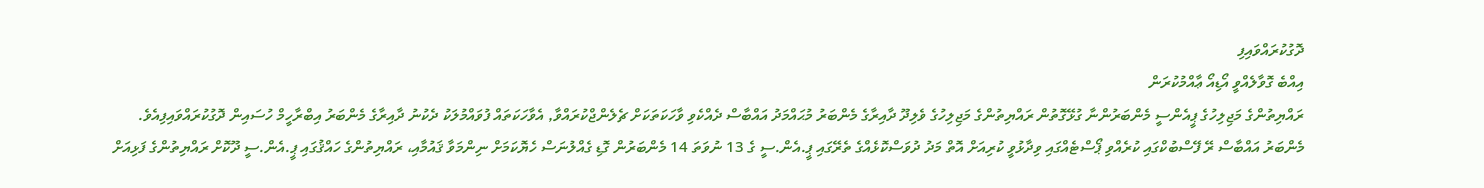ދޮގުކުރައްވައިފި
އިއްބެ ގޮވާލެއްވީ އޯޑިއޯ ޢާއްމުކުރަން
ރައްޔިތުންގެ މަޖިލިހުގެ ޕީއެންސީ މެންބަރުންނާ ގުޅޭގޮތުން ރައްޔިތުންގެ މަޖިލިހުގެ ވެލިދޫ ދާއިރާގެ މެންބަރު މުޙައްމަދު އައްބާސް ދެއްކެވި ވާހަކަތަކަށް ޗެލެންޖްކުރައްވާ, އެވާހަކަތައް ފުވައްމުލަކު ދެކުނު ދާއިރާގެ މެންބަރު އިބްރާހީމް ހުސައިން ދޮގުކުރައްވައިފިއެވެ.
މެންބަރު އައްބާސް ރޭ ފޭސްބުކްގައި ކުރެއްވި ޕޯސްޓެއްގައި ވިދާޅުވީ ކުރިއަށް އޮތް މަދު ދުވަސްކޮޅެއްގެ ތެރޭގައި ޕީ.އެން.ސީ ގެ 13 ނުވަތަ 14 މެންބަރުން ގޮޑި ގެއްލުނަސް ހެޔޮކަމަށް ނިންމަވާ ޤައުމާއި، ރައްޔިތުންގެ ހައްޤުގައި ޕީ.އެން.ސީ ދޫކޮށް ރައްޔިތުންގެ ފަޅިއަށް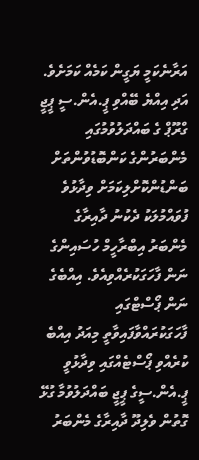އަރާނެކަމީ ޔަގީން ކަމެއް ކަމަށެވެ. އަދި އިއްޔެ ބޭއްވި ޕީ.އެން.ސީ ޕީޖީ ގްރޫޕް ގެ ބައްދަލުވުމުގައި މެންބަރުންގެ ކަންބޮޑުވުންތަށް ބަންޑުންކޮށްލިކަމަށް ވިދާޅުވެ ފުވައްމުލަކު ދެކުނު ދާއިރާގެ މެންބަރު އިބްރާހީމް ހުސައިންގެ ނަން ފާހަގަކުރެއްވިއެވެ. އިއްބެގެ ނަން ޕޯސްޓްގައި ފާހަގަކުރައްވާފައިވާތީ މިއަދު އިއްބެ ކުރެއްވި ޕޯސްޓެއްގައި ވިދާޅުވީ ޕީ.އެން.ސީގެ ޕީޖީ ބައްދަލުވުމާ ގުޅޭ ގޮތުން ވެލިދޫ ދާއިރާގެ މެންބަރު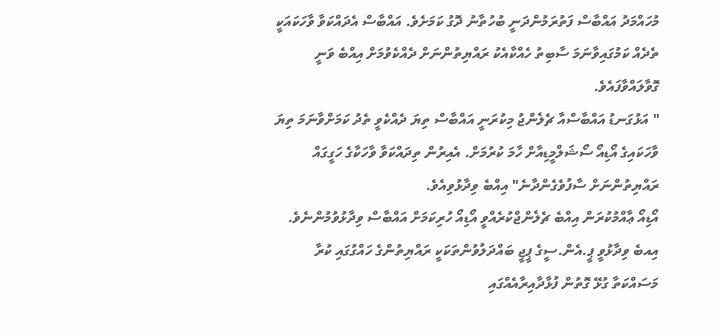މުހައްމަދު އައްބާސް ފަތުރަމުންދަނީ ބުހުތާނު ދޮގު ކަމަށެވެ. އައްބާސް އެދައްކަވާ ވާހަކައަކީ ތެދެއް ކަމުގައިވާނަމަ ސާބިތު ހެއްކާއެކު ރައްޔިތުންނަށް ދެއްކެވުމަށް އިއްބެ ވަނީ ގޮވާލައްވާފައެވެ.
" އަޅުގަނޑު އައްބާސްއާ ޗެލެންޖު މިކުރަނީ އައްބާސް ތިޔަ ދެއްކެވީ ތެދު ކަމަށްވާނަމަ ތިޔަ ވާހަކައިގެ އޯޑިއޯ ސޯޝަލްމީޑިއާށް ހާމަ ކުރުމަށް. އެއިރުން ތިދައްކަވާ ވާހަކާގެ ހަގީގައް ރައްޔިތުންނަށް ސާފުވެގެންދާނެ" އިއްބެ ވިދާޅުވިއެވެ.
އޯޑިއޯ ޢާއްމުކުރަން އިއްބެ ޗެލެންޖްކުރެއްވީ އޯޑިއޯ ހުރިކަމަށް އައްބާސް ވިދާޅުވުމުންނެވެ.
އިއބެ ވިދާޅުވީ ޕީ.އެން.ސީގެ ޕީޖީ ބައްދަލުވުންތަކަކީ ރައްޔިތުންގެ ހައްގުގައި ކުރާ މަސައްކަތާ ގުޅޭ ގޮތުން ފުޅާދާއިރާއެއްގައި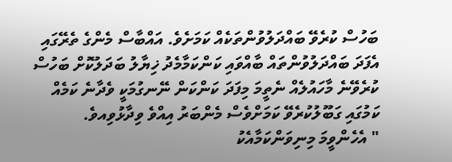ބަހުސް ކުރެވޭ ބައްދަލުވުންތަކެއް ކަމަށެވެ. އައްބާސް މެންގެ ތެރޭގައި އެފަދަ ބައްދަލުވުންތައް ބާއްވައި ކަންކަމާމެދު ޚިޔާލު ބަދަލުކޮށް ބަހުސް ކުރެވޭނެ މާހައުލެއް ނެތީމަ މިފަދަ ކަންކަން ނޭނގުމަކީ ވެދާނެ ކަމެއް ކަމުގައި ގަބޫލުކުރެވޭ ކަމަށްވެސް މެންބަރު އިއްވެ ވިދާޅުވިއވެ.
" އެހެންވީމަ މިނިވަންކަމާއެކު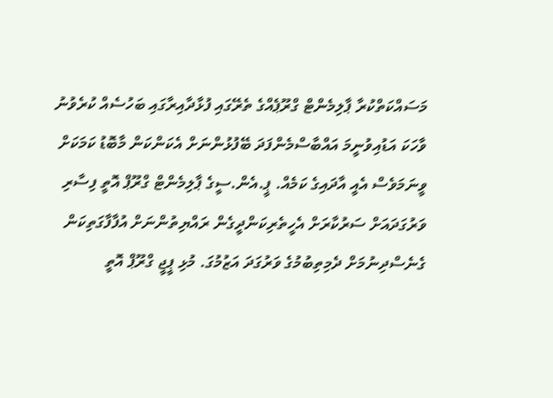މަސައްކަތްކުރާ ޕާލިމެންޓް ގްރޫޕެއްގެ ތެރޭގައި ފުޅާދާއިރާގައި ބަހުސެއް ކުރެވުނު ވާހަކަ އަޑުއިވުނީމަ އައްބާސްމެންފަދަ ބޭފުޅުންނަށް އެކަންކަން މާބޮޑު ކަމަކަށް ވީނަމަވެސް އެއީ އާދައިގެ ކަމެއް. ޕީ.އެން.ސީގެ ޕާލިމެންޓް ގްރޫޕް އޮތީ ފިސާރި ވަރުގަދައަށް ސަރުކާރަށް އެހީތެރިކަންދީގެން ރައްޔިތުންނަށް އުފާފާގަތިކަން ގެނެސްދިނުމަށް ދެމިތިބުމުގެ ވަރުގަދަ އަޒުމުގަ. މުޅި ޕީޖީ ގްރޫޕް އޮތީ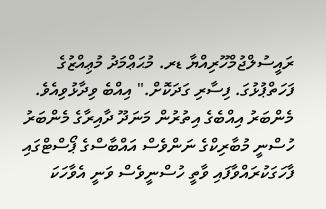ރައީސުލްޖުމްހޫރިއްޔާ ޑރ. މުޙަޢްމަދު މުޢިއްޒުގެ ފަހަތްޕުޅުގަ. ފިސާރި ގަދަކޮށް." އިއްބެ ވިދާޅުވިއެވެ.
މެންބަރު އިއްބެގެ އިތުރުން މަނަދޫ ދާއިރާގެ މެންބަރު ހުސްނީ މުބާރިކްގެ ނަންވެސް އައްބާސްގެ ޕޯސްޓްގައި ފާހަގަކުރައްވާފައި ވާތީ ހުސްނީވެސް ވަނީ އެވާހަކަ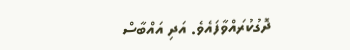ދޮގުކުރައްވާފައެވެ. އަދި އައްބާސް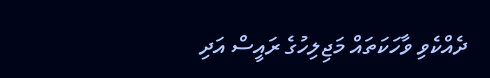ދެއްކެވި ވާހަކަތައް މަޖިލިހުގެ ރައީސް އަދި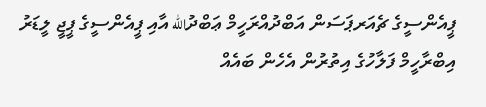ޕީއެންސީގެ ޗެއަރޕަސަން އަބްދުއްރަހީމް ޢަބްދުالله އާއި ޕީއެންސީގެ ޕީޖީ ލީޑަރު އިބްރާހީމް ފަލާހުގެ އިތުރުން އެހެން ބައެއް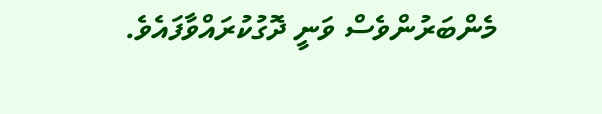މެންބަރުންވެސް ވަނީ ދޮގުކުރައްވާފައެވެ.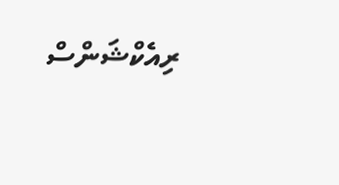ރިއެކްޝަންސް